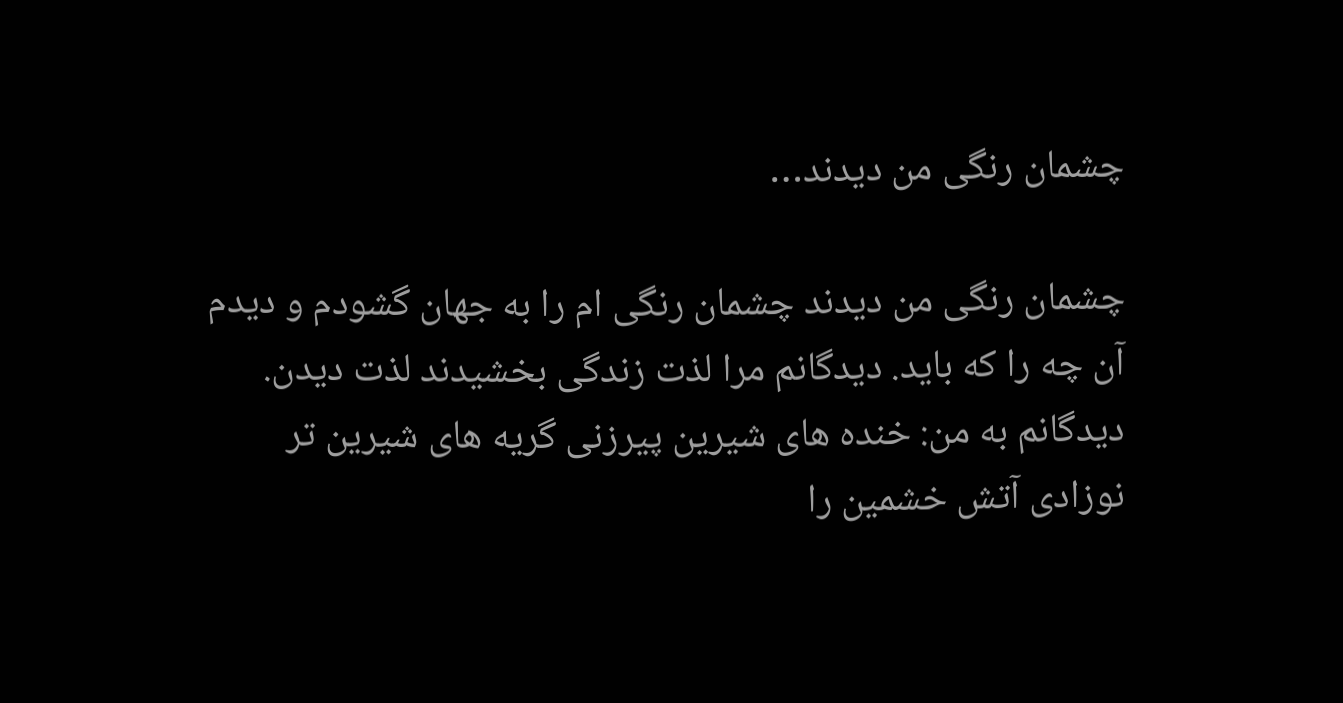چشمان رنگی من دیدند…

چشمان رنگی من دیدند چشمان رنگی ام را به جهان گشودم و دیدم آن چه را که باید. دیدگانم مرا لذت زندگی بخشیدند لذت دیدن. دیدگانم به من: خنده های شیرین پیرزنی گریه های شیرین تر نوزادی آتش خشمین را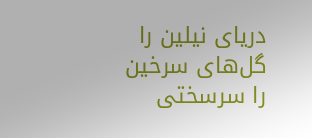دریای نیلین را گل‌های سرخین را سرسختی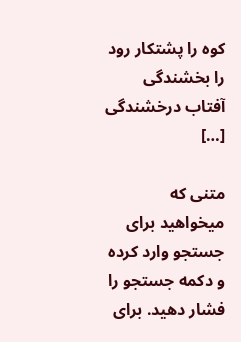کوه را پشتکار رود را بخشندگی آفتاب درخشندگی […]

متنی که میخواهید برای جستجو وارد کرده و دکمه جستجو را فشار دهید. برای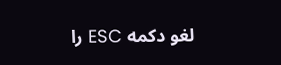لغو دکمه ESC را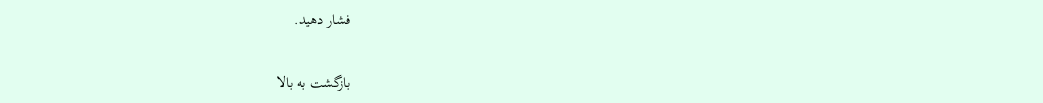فشار دهید.

بازگشت به بالا